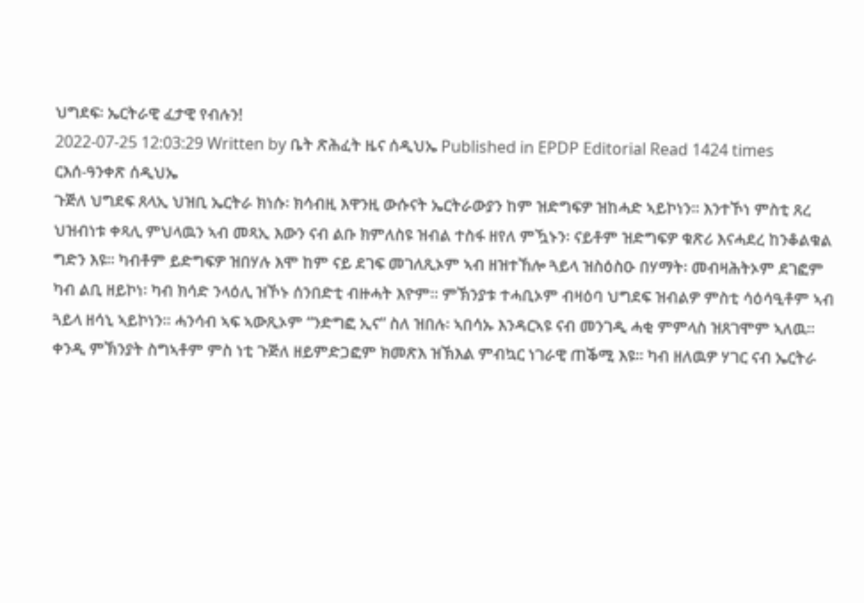ህግደፍ፡ ኤርትራዊ ፈታዊ የብሉን!
2022-07-25 12:03:29 Written by ቤት ጽሕፈት ዜና ሰዲህኤ Published in EPDP Editorial Read 1424 times
ርእሰ-ዓንቀጽ ሰዲህኤ
ጉጅለ ህግደፍ ጸላኢ ህዝቢ ኤርትራ ክነሱ፡ ክሳብዚ እዋንዚ ውሱናት ኤርትራውያን ከም ዝድግፍዎ ዝከሓድ ኣይኮነን። እንተኾነ ምስቲ ጸረ ህዝብነቱ ቀጻሊ ምህላዉን ኣብ መጻኢ እውን ናብ ልቡ ክምለስዩ ዝብል ተስፋ ዘየለ ምዃኑን፡ ናይቶም ዝድግፍዎ ቁጽሪ እናሓደረ ከንቆልቁል ግድን እዩ። ካብቶም ይድግፍዎ ዝበሃሉ እሞ ከም ናይ ደገፍ መገለጺኦም ኣብ ዘዝተኸሎ ጓይላ ዝስዕስዑ በሃማት፡ መብዛሕትኦም ደገፎም ካብ ልቢ ዘይኮነ፡ ካብ ክሳድ ንላዕሊ ዝኾኑ ሰንበድቲ ብዙሓት እዮም። ምኽንያቱ ተሓቢኦም ብዛዕባ ህግደፍ ዝብልዎ ምስቲ ሳዕሳዒቶም ኣብ ጓይላ ዘሳኒ ኣይኮነን። ሓንሳብ ኣፍ ኣውጺኦም “ንድግፎ ኢና” ስለ ዝበሉ፡ ኣበሳኡ እንዳርኣዩ ናብ መንገዲ ሓቂ ምምላስ ዝጸገሞም ኣለዉ። ቀንዲ ምኽንያት ስግኣቶም ምስ ነቲ ጉጅለ ዘይምድጋፎም ክመጽእ ዝኽእል ምብኳር ነገራዊ ጠቕሚ እዩ። ካብ ዘለዉዎ ሃገር ናብ ኤርትራ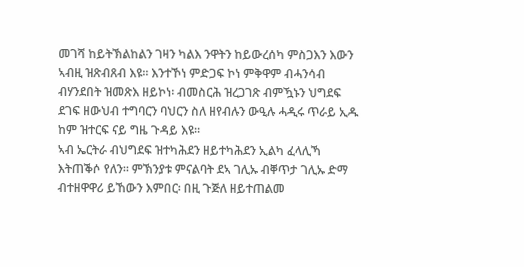መገሻ ከይትኽልከልን ገዛን ካልእ ንዋትን ከይውረሰካ ምስጋእን እውን ኣብዚ ዝጽብጸብ እዩ። እንተኾነ ምድጋፍ ኮነ ምቅዋም ብሓንሳብ ብሃንደበት ዝመጽእ ዘይኮነ፡ ብመስርሕ ዝረጋገጽ ብምዃኑን ህግደፍ ደገፍ ዘውህብ ተግባርን ባህርን ስለ ዘየብሉን ውዒሉ ሓዲሩ ጥራይ ኢዱ ከም ዝተርፍ ናይ ግዜ ጉዳይ እዩ።
ኣብ ኤርትራ ብህግደፍ ዝተካሕደን ዘይተካሕደን ኢልካ ፈላሊኻ እትጠቕሶ የለን። ምኽንያቱ ምናልባት ደኣ ገሊኡ ብቐጥታ ገሊኡ ድማ ብተዘዋዋሪ ይኸውን እምበር፡ በዚ ጉጅለ ዘይተጠልመ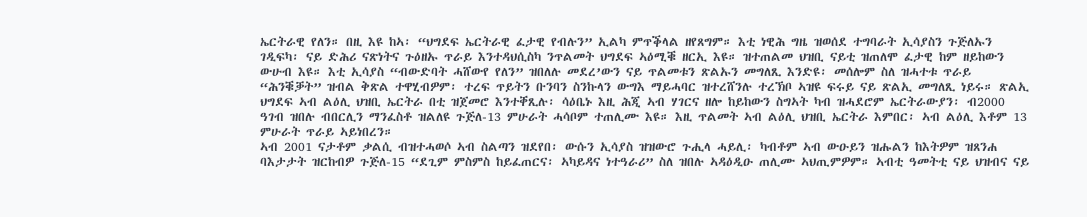ኤርትራዊ የለን። በዚ እዩ ከኣ፡ “ህግደፍ ኤርትራዊ ፈታዊ የብሉን” ኢልካ ምጥቕላል ዘየጸግም። እቲ ነዊሕ ግዜ ዝወሰደ ተግባራት ኢሳያስን ጉጅለኡን ገዲፍካ፡ ናይ ድሕሪ ናጽነትና ጉዕዘኡ ጥራይ እንተዳህሲስካ ንጥልመት ህግደፍ ኣዕሚቑ ዘርኢ እዩ። ዝተጠልመ ህዝቢ ናይቲ ዝጠለሞ ፈታዊ ከም ዘይከውን ውሁብ እዩ። እቲ ኢሳያስ “ብውድባት ሓሸውየ የለን” ዝበለሉ መደረ’ውን ናይ ጥልመቱን ጽልኡን መግለጺ እንድዩ፡ መሰሎም ስለ ዝሓተቱ ጥራይ “ሕንቑቓት” ዝብል ቅጽል ተዋሂብዎም፡ ተረፍ ጥይትን ቡንባን ስንኩላን ውግእ ማይሓባር ዝተረሸንሉ ተረኽቦ ኣዝዩ ፍሩይ ናይ ጽልኢ መግለጺ ነይሩ። ጽልኢ ህግደፍ ኣብ ልዕሊ ህዝቢ ኤርትራ በቲ ዝጀመሮ እንተቐጺሉ፡ ሳዕቤኑ እዚ ሕጂ ኣብ ሃገርና ዘሎ ከይከውን ስግኣት ካብ ዝሓደሮም ኤርትራውያን፡ ብ2000 ዓገብ ዝበሉ ብበርሊን ማንፈስቶ ዝልለዩ ጉጅለ-13 ምሁራት ሓሳቦም ተጠሊሙ እዩ። እዚ ጥልመት ኣብ ልዕሊ ህዝቢ ኤርትራ እምበር፡ ኣብ ልዕሊ እቶም 13 ምሁራት ጥራይ ኣይነበረን።
ኣብ 2001 ናታቶም ቃልሲ ብዝተሓወሶ ኣብ ስልጣን ዝደየበ፡ ውሱን ኢሳያስ ዝዝውሮ ጉሒላ ሓይሊ፡ ካብቶም ኣብ ውዑይን ዝሑልን ከእትዎም ዝጸንሐ ባእታታት ዝርከብዎ ጉጅለ-15 “ደጊም ምስምስ ከይፈጠርና፡ ኣካይዳና ነተዓራሪ” ስለ ዝበሉ ኣዳዕዲዑ ጠሊሙ ኣህጢምዎም። ኣብቲ ዓመትቲ ናይ ህዝብና ናይ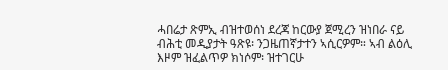ሓበሬታ ጽምኢ ብዝተወሰነ ደረጃ ከርውያ ጀሚረን ዝነበራ ናይ ብሕቲ መዲያታት ዓጽዩ፡ ንጋዜጠኛታተን ኣሲርዎም። ኣብ ልዕሊ እዞም ዝፈልጥዎ ክነሶም፡ ዝተገርሁ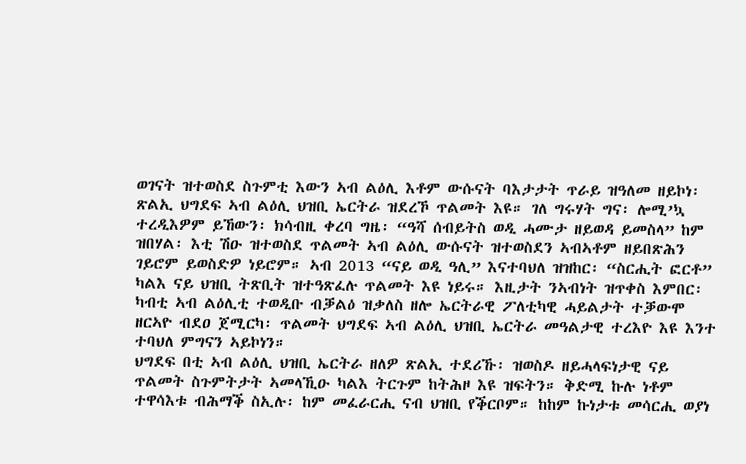ወገናት ዝተወስደ ስጉምቲ እውን ኣብ ልዕሊ እቶም ውሱናት ባእታታት ጥራይ ዝዓለመ ዘይኮነ፡ ጽልኢ ህግደፍ ኣብ ልዕሊ ህዝቢ ኤርትራ ዝደረኾ ጥልመት እዩ። ገለ ግሩሃት ግና፡ ሎሚ’ኳ ተረዲእዎም ይኸውን፡ ክሳብዚ ቀረባ ግዜ፡ “ዓሻ ሰብይትስ ወዲ ሓሙታ ዘይወዳ ይመስላ” ከም ዝበሃል፡ እቲ ሽዑ ዝተወስደ ጥልመት ኣብ ልዕሊ ውሱናት ዝተወስደን ኣብኣቶም ዘይበጽሕን ገይሮም ይወስድዎ ነይሮም። ኣብ 2013 “ናይ ወዲ ዓሊ” እናተባህለ ዝዝከር፡ “ስርሒት ፎርቶ” ካልእ ናይ ህዝቢ ትጽቢት ዝተዓጽፈሉ ጥልመት እዩ ነይሩ። እዚታት ንኣብነት ዝጥቀስ እምበር፡ ካብቲ ኣብ ልዕሊቲ ተወዲቡ ብቓልዕ ዝቃለስ ዘሎ ኤርትራዊ ፖለቲካዊ ሓይልታት ተቓውሞ ዘርኣዮ ብደዐ ጀሚርካ፡ ጥልመት ህግደፍ ኣብ ልዕሊ ህዝቢ ኤርትራ መዓልታዊ ተረእዮ እዩ እንተ ተባህለ ምግናን ኣይኮነን።
ህግደፍ በቲ ኣብ ልዕሊ ህዝቢ ኤርትራ ዘለዎ ጽልኢ ተደሪኹ፡ ዝወስዶ ዘይሓላፍነታዊ ናይ ጥልመት ስጉምትታት ኣመላኺዑ ካልእ ትርጉም ከትሕዞ እዩ ዝፍትን። ቅድሚ ኩሉ ነቶም ተዋሳእቱ ብሕማቕ ስኢሉ፡ ከም መፈራርሒ ናብ ህዝቢ የቕርቦም። ከከም ኩነታቱ መሳርሒ ወያነ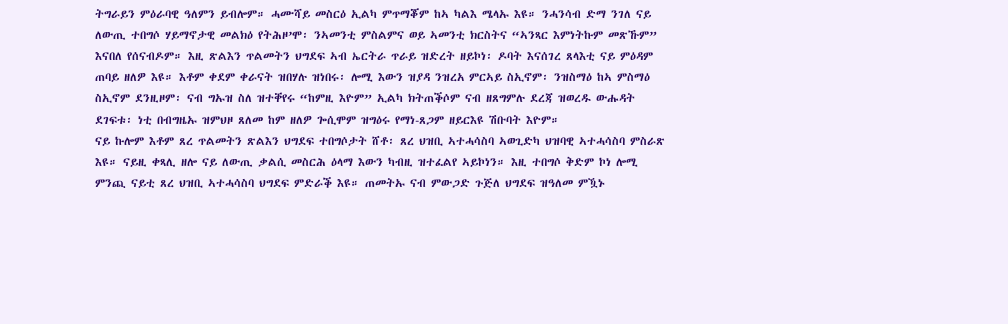ትግራይን ምዕራባዊ ዓለምን ይብሎም። ሓሙሻይ መስርዕ ኢልካ ምጥማቖም ከኣ ካልእ ሜላኡ እዩ። ንሓንሳብ ድማ ንገለ ናይ ለውጢ ተበግሶ ሃይማኖታዊ መልክዕ የትሕዞ’ሞ፡ ንኣመንቲ ምስልምና ወይ ኣመንቲ ክርስትና “ኣንጻር እምነትኩም መጽኹም” እናበለ የሰናብዶም። እዚ ጽልእን ጥልመትን ህግደፍ ኣብ ኤርትራ ጥራይ ዝድረት ዘይኮነ፡ ዶባት እናሰገረ ጸላእቲ ናይ ምዕዳም ጠባይ ዘለዎ እዩ። እቶም ቀደም ቀራናት ዝበሃሉ ዝነበሩ፡ ሎሚ እውን ዝያዳ ንዝረአ ምርኣይ ስኢኖም፡ ንዝስማዕ ከኣ ምስማዕ ስኢኖም ደንዚዞም፡ ናብ ግኡዝ ስለ ዝተቐየሩ “ከምዚ እዮም” ኢልካ ክትጠቕሶም ናብ ዘጸግምሉ ደረጃ ዝወረዱ ውሑዳት ደገፍቱ፡ ነቲ በብግዜኡ ዝምህዞ ጸለመ ከም ዘለዎ ጐሲሞም ዝግዕሩ የማነ-ጸጋም ዘይርእዩ ሽቡባት እዮም።
ናይ ኩሎም እቶም ጸረ ጥልመትን ጽልእን ህግደፍ ተበግሶታት ሸቶ፡ ጸረ ህዝቢ ኣተሓሳስባ ኣወጊድካ ህዝባዊ ኣተሓሳስባ ምስራጽ እዩ። ናይዚ ቀጻሊ ዘሎ ናይ ለውጢ ቃልሲ መስርሕ ዕላማ እውን ካብዚ ዝተፈልየ ኣይኮነን። እዚ ተበግሶ ቅድም ኮነ ሎሚ ምንጪ ናይቲ ጸረ ህዝቢ ኣተሓሳስባ ህግደፍ ምድራቕ እዩ። ጠመትኡ ናብ ምውጋድ ጉጅለ ህግደፍ ዝዓለመ ምዃኑ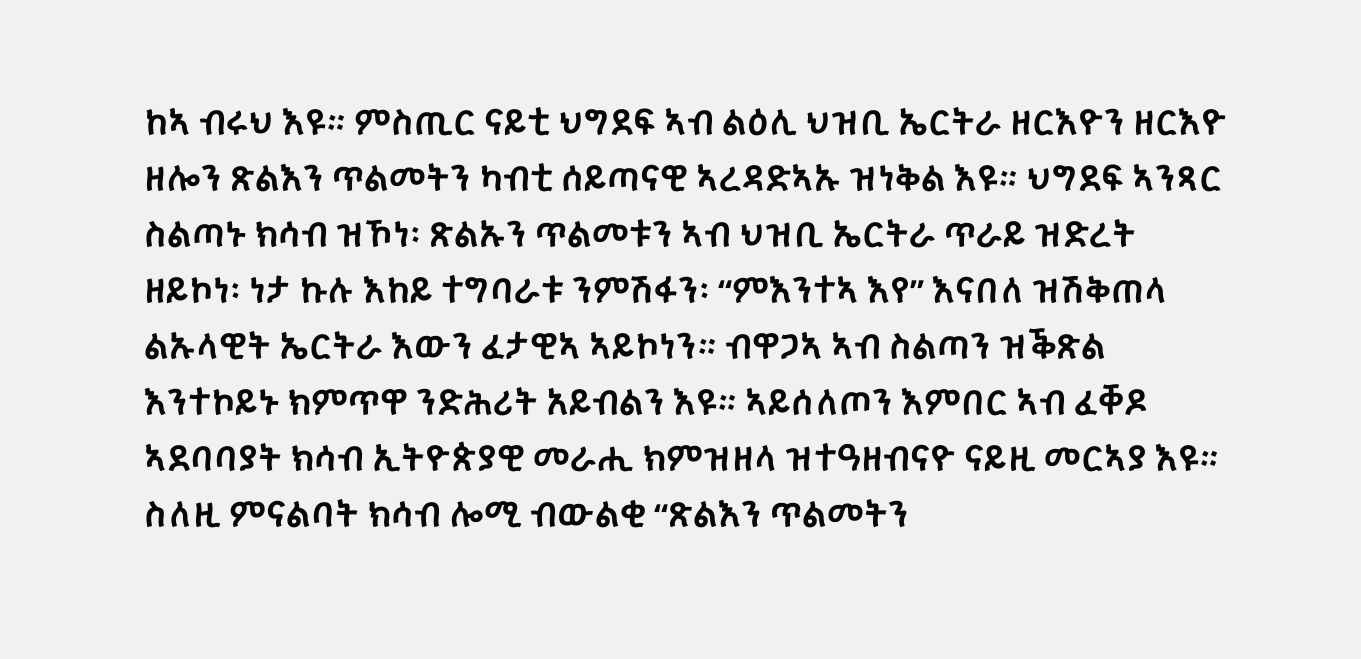ከኣ ብሩህ እዩ። ምስጢር ናይቲ ህግደፍ ኣብ ልዕሊ ህዝቢ ኤርትራ ዘርእዮን ዘርእዮ ዘሎን ጽልእን ጥልመትን ካብቲ ሰይጣናዊ ኣረዳድኣኡ ዝነቅል እዩ። ህግደፍ ኣንጻር ስልጣኑ ክሳብ ዝኾነ፡ ጽልኡን ጥልመቱን ኣብ ህዝቢ ኤርትራ ጥራይ ዝድረት ዘይኮነ፡ ነታ ኩሉ እከይ ተግባራቱ ንምሽፋን፡ “ምእንተኣ እየ” እናበለ ዝሽቅጠላ ልኡላዊት ኤርትራ እውን ፈታዊኣ ኣይኮነን። ብዋጋኣ ኣብ ስልጣን ዝቕጽል እንተኮይኑ ክምጥዋ ንድሕሪት አይብልን እዩ። ኣይሰለጦን እምበር ኣብ ፈቐዶ ኣደባባያት ክሳብ ኢትዮጵያዊ መራሒ ክምዝዘላ ዝተዓዘብናዮ ናይዚ መርኣያ እዩ።
ስለዚ ምናልባት ክሳብ ሎሚ ብውልቂ “ጽልእን ጥልመትን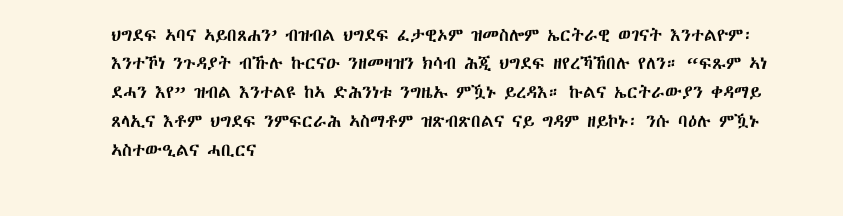ህግደፍ ኣባና ኣይበጸሐን’ ብዝብል ህግደፍ ፈታዊኦም ዝመስሎም ኤርትራዊ ወገናት እንተልዮም፡ እንተኾነ ንጉዳያት ብኹሉ ኩርናዑ ንዘመዛዝን ክሳብ ሕጂ ህግደፍ ዘየረኻኸበሉ የለን። “ፍጹም ኣነ ደሓን እየ” ዝብል እንተልዩ ከኣ ድሕንነቱ ንግዜኡ ምዃኑ ይረዳእ። ኩልና ኤርትራውያን ቀዳማይ ጸላኢና እቶም ህግደፍ ንምፍርራሕ ኣስማቶም ዝጽብጽበልና ናይ ግዳም ዘይኮኑ፡ ንሱ ባዕሉ ምዃኑ ኣስተውዒልና ሓቢርና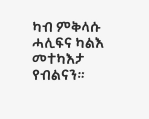ካብ ምቅላሱ ሓሊፍና ካልእ መተካእታ የብልናን።